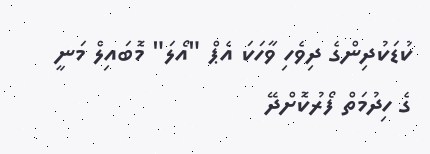ކުޑަކުދިންގެ ދިވެހި ވާހަކަ އެޕް "އޯލަ" މޮބައިލް މަނީ ގެ ހިދުމަތް ފޯރުކޮށްދޭ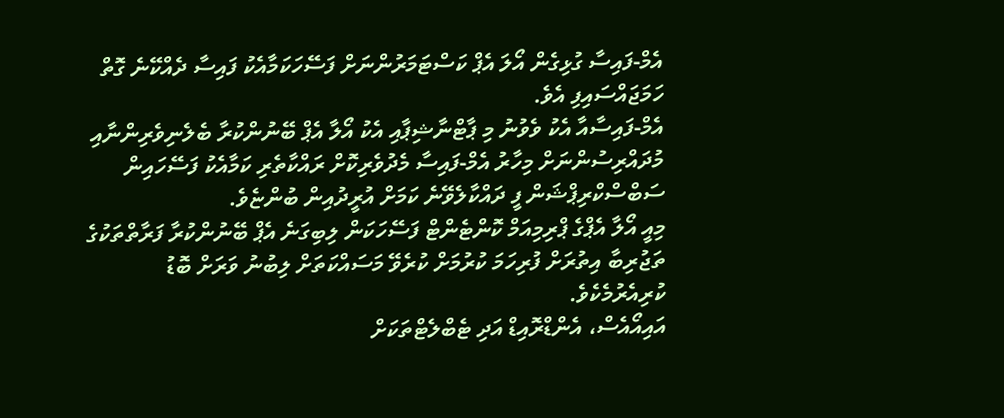އެމް-ފައިސާ ގުޅިގެން އޯލަ އެޕް ކަސްޓަމަރުންނަށް ފަސޭހަކަމާއެކު ފައިސާ ދެއްކޭނެ ގޮތް ހަމަޖައްސައިފި އެވެ.
އެމް-ފައިސާއާ އެކު ވެވުނު މި ޕާޓްނާޝިޕާއި އެކު އޯލާ އެޕް ބޭނުންކުރާ ބެލެނިވެރިންނާއި މުދައްރިސުންނަށް މިހާރު އެމް-ފައިސާ މެދުވެރިކޮށް ރައްކާތެރި ކަމާއެކު ފަސޭހައިން ސަބްސްކްރިޕްޝަން ފީ ދައްކާލެވޭނެ ކަމަށް އުރީދުއިން ބުންޏެވެ.
މިއީ އޯލާ އެޕްގެ ޕްރިމިއަމް ކޮންޓެންޓް ފަސޭހަކަން ލިބިގަނެ އެޕް ބޭނުންކުރާ ފަރާތްތަކުގެ ތަޖުރިބާ އިތުރަށް ފުރިހަމަ ކުރުމަށް ކުރެވޭ މަސައްކަތަށް ލިބުނު ވަރަށް ބޮޑު ކުރިއެރުމެކެވެ.
އައިއޯއެސް، އެންޑްރޮއިޑް އަދި ޓެބްލެޓްތަކަށް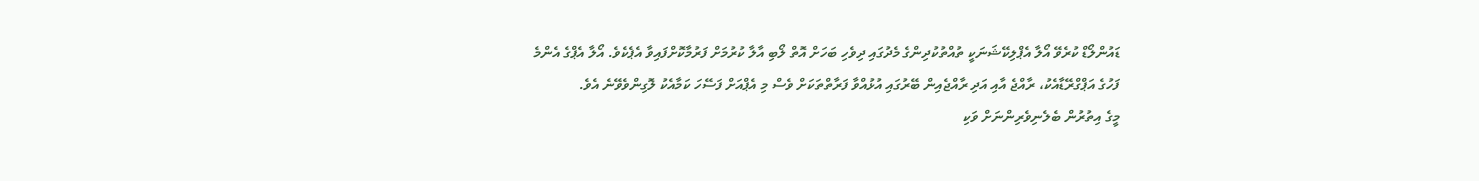ޑައުންލޯޑް ކުރެވޭ އޯލާ އެޕްލިކޭޝަނަކީ ތުއްތުކުދިންގެ މެދުގައި ދިވެހި ބަހަށް އޮތް ލޯބި އާލާ ކުރުމަށް ފަރުމާކޮށްފައިވާ އެޕެކެވެ. އޯލާ އެޕްގެ އެންމެ ފަހުގެ އަޕްގްރޭޑާއެކު، ރާއްޖެ އާއި އަދި ރާއްޖެއިން ބޭރުގައި އުޅުއްވާ ފަރާތްތަކަށް ވެސް މި އެޕްއަށް ފަސޭހަ ކަމާއެކު ލޮގިންވެވޭނެ އެވެ.
މީގެ އިތުރުން ބެލެނިވެރިންނަށް ވަކި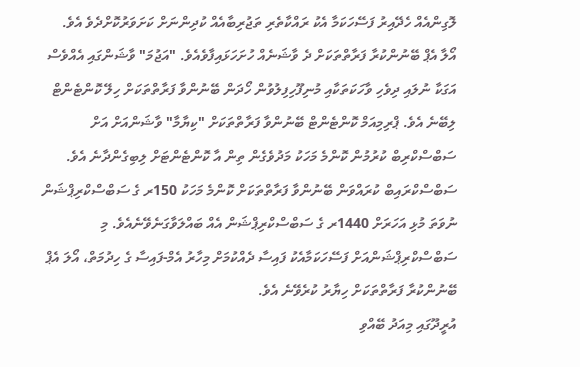ލޮގިންއެއް ހެދޭއިރު ފަސޭހަކަމާ އެކު ރައްކާތެރި ތަޖުރިބާއެއް ކުދިންނަށް ކަށަވަރުކޮށްދެވެ އެވެ.
އޯލާ އެޕް ބޭނުންކުރާ ފަރާތްތަކަށް ދެ ވާޝަނެއް ހުށަހަޅައިފާވެއެވެ. "އަޖުމަ" ވާޝަންގައި އެއްވެސް އަގަކާ ނުލައި ދިވެހި ވާހަކަތަކާއި މުނިފޫހިފިލުވުން ހޯދަން ބޭނުންވާ ފަރާތްތަކަށް ހިލޭ ކޮންޓެންޓް ލިބޭނެ އެވެ. ޕްރިމިއަމް ކޮންޓެންޓް ބޭނުންވާ ފަރާތްތަކަށް "ކިޔާމާ" ވާޝަންއަށް އަށް ސަބްސްކްރިބް ކުރުމުން ކޮންމެ މަހަކު މަދުވެގެން ތިން އާ ކޮންޓެންޓަށް ލިބިގެންދާނެ އެވެ.
ސަބްސްކްރައިބް ކުރައްވަން ބޭނުންވާ ފަރާތްތަކަށް ކޮންމެ މަހަކު 150ރ ގެ ސަބްސްކްރިޕްޝަން ނުވަތަ މުޅި އަހަރަށް 1440ރ ގެ ސަބްސްކްރިޕްޝަން އެއް ބައްލަވާގަނެވޭނެއެވެ. މި ސަބްސްކްރިޕްޝަންއަށް ފަސޭހަކަމާއެކު ފައިސާ ދެއްކުމަށް މިހާރު އެމް-ފައިސާ ގެ ހިދުމަތް، އޯލަ އެޕް ބޭނުންކުރާ ފަރާތްތަކަށް ހިޔާރު ކުރެވޭނެ އެވެ.
އުރީދޫގައި މިއަދު ބޭއްވި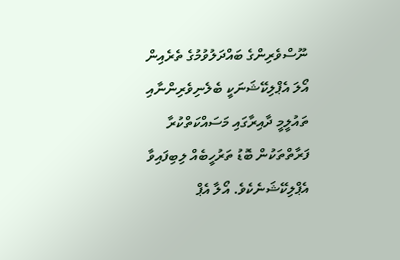ނޫސްވެރިންގެ ބައްދަލުވުމުގެ ތެރެއިން
އޯލަ އެޕްލިކޭޝަނަކީ ބެލެނިވެރިންނާއި ތައުލީމީ ދާއިރާގައި މަސައްކަތްކުރާ ފަރާތްތަކުން ބޮޑު ތަރުހީބެއް ލިބިފައިވާ އެޕްލިކޭޝަނެކެވެ. އޯލާ އެޕް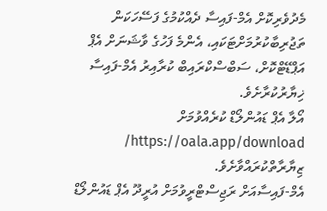މެދުވެރިކޮށް އެމް-ފައިސާ ދެއްކުމުގެ ފަސޭހަކަން ތަޖުރިބާކުރުމަށްޓަކައި، އެންމެ ފަހުގެ ވާޝަނަށް އެޕް އަޕްޑޭޓްކޮށް، ސަބްސްކްރައިބް ކުރާއިރު އެމް-ފައިސާ ޚިޔާރުކުރާށެވެ.
އޯލާ އެޕް ޑައުންލޯޑް ކުރެއްވުމަށް https://oala.app/download/ ޒިޔާރާތްކުރައްވާށެވެ.
އެމް-ފައިސާއަށް ރަޖިސްޓްރީވުމަށް އުރީދޫ އެޕް ޑައުންލޯޑް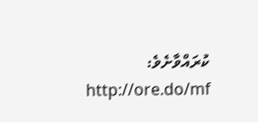ކުރައްވާށެވެ: http://ore.do/mf